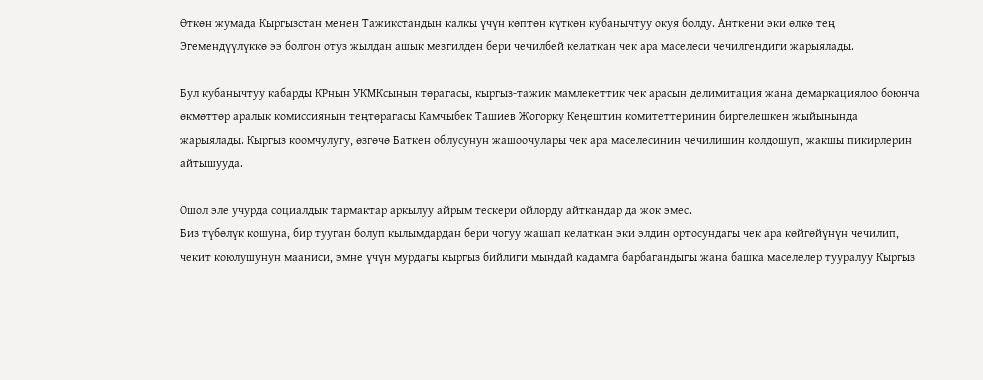Өткөн жумада Кыргызстан менен Тажикстандын калкы үчүн көптөн күткөн кубанычтуу окуя болду. Анткени эки өлкө тең Эгемендүүлүккө ээ болгон отуз жылдан ашык мезгилден бери чечилбей келаткан чек ара маселеси чечилгендиги жарыялады.

Бул кубанычтуу кабарды КРнын УКМКсынын төрагасы, кыргыз-тажик мамлекеттик чек арасын делимитация жана демаркациялоо боюнча өкмөттөр аралык комиссиянын теңтөрагасы Камчыбек Ташиев Жогорку Кеңештин комитеттеринин биргелешкен жыйынында жарыялады. Кыргыз коомчулугу, өзгөчө Баткен облусунун жашоочулары чек ара маселесинин чечилишин колдошуп, жакшы пикирлерин айтышууда.

Ошол эле учурда социалдык тармактар аркылуу айрым тескери ойлорду айткандар да жок эмес.
Биз түбөлүк кошуна, бир тууган болуп кылымдардан бери чогуу жашап келаткан эки элдин ортосундагы чек ара көйгөйүнүн чечилип, чекит коюлушунун мааниси, эмне үчүн мурдагы кыргыз бийлиги мындай кадамга барбагандыгы жана башка маселелер тууралуу Кыргыз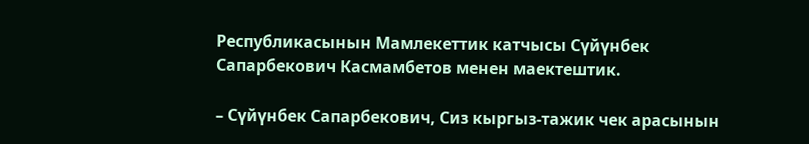Республикасынын Мамлекеттик катчысы Сүйүнбек Сапарбекович Касмамбетов менен маектештик.

– Сүйүнбек Сапарбекович, Сиз кыргыз-тажик чек арасынын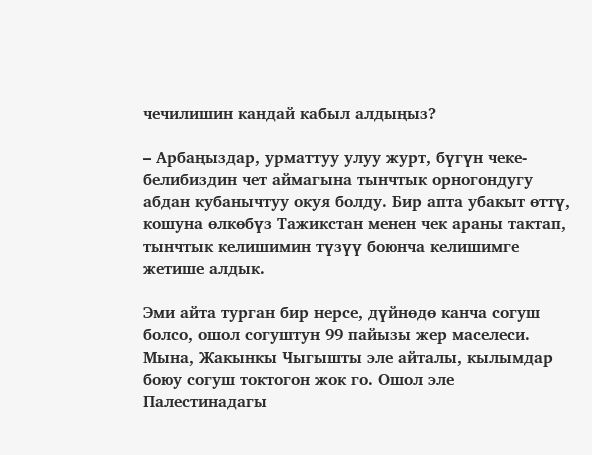чечилишин кандай кабыл алдыңыз?

– Арбаңыздар, урматтуу улуу журт, бүгүн чеке-белибиздин чет аймагына тынчтык орногондугу абдан кубанычтуу окуя болду. Бир апта убакыт өттү, кошуна өлкөбүз Тажикстан менен чек араны тактап, тынчтык келишимин түзүү боюнча келишимге жетише алдык.

Эми айта турган бир нерсе, дүйнөдө канча согуш болсо, ошол согуштун 99 пайызы жер маселеси. Мына, Жакынкы Чыгышты эле айталы, кылымдар боюу согуш токтогон жок го. Ошол эле Палестинадагы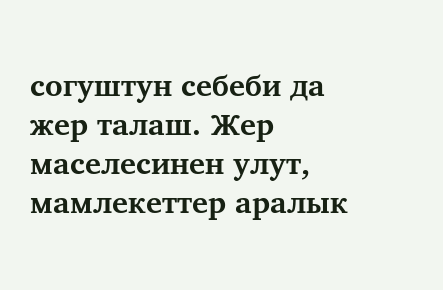согуштун себеби да жер талаш. Жер маселесинен улут, мамлекеттер аралык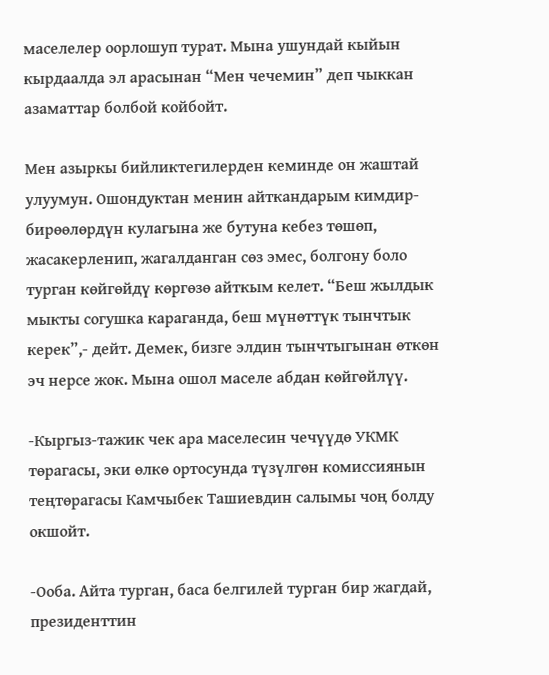маселелер оорлошуп турат. Мына ушундай кыйын кырдаалда эл арасынан “Мен чечемин” деп чыккан азаматтар болбой койбойт.

Мен азыркы бийликтегилерден кеминде он жаштай улуумун. Ошондуктан менин айткандарым кимдир-бирөөлөрдүн кулагына же бутуна кебез төшөп, жасакерленип, жагалданган сөз эмес, болгону боло турган көйгөйдү көргөзө айткым келет. “Беш жылдык мыкты согушка караганда, беш мүнөттүк тынчтык керек”,- дейт. Демек, бизге элдин тынчтыгынан өткөн эч нерсе жок. Мына ошол маселе абдан көйгөйлүү.

-Кыргыз-тажик чек ара маселесин чечүүдө УКМК төрагасы, эки өлкө ортосунда түзүлгөн комиссиянын теңтөрагасы Камчыбек Ташиевдин салымы чоң болду окшойт.

-Ооба. Айта турган, баса белгилей турган бир жагдай, президенттин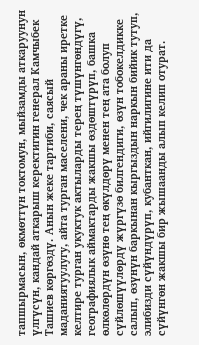тапшырмасын, өкмөттүн токтомун, мыйзамды аткаруунун үлгүсүн, кандай аткарыш керектигин генерал Камчыбек Ташиев көргөздү. Анын жеке тартиби, саясый маданиятуулугу, айта турган маселени, чек араны иретке келтире турган укуктук актыларды терең түшүнгөндүгү,  географиялык аймактарды жакшы өздөштүрүп, башка өлкөлөрдүн өзүнө тең өкүлдөрү менен тең ата болуп сүйлөшүүлөрдү жүргүзө билгендиги, өзүн тобокелдикке салып, өзүнүн баркынан кыргыздын наркын бийик тутуп, элибизди сүйүндүрүп, кубанткан, ийгилигине ити да сүйүнгөн жакшы бир жышаанды алып келип отурат.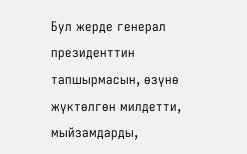Бул жерде генерал президенттин тапшырмасын, өзүнө жүктөлгөн милдетти, мыйзамдарды,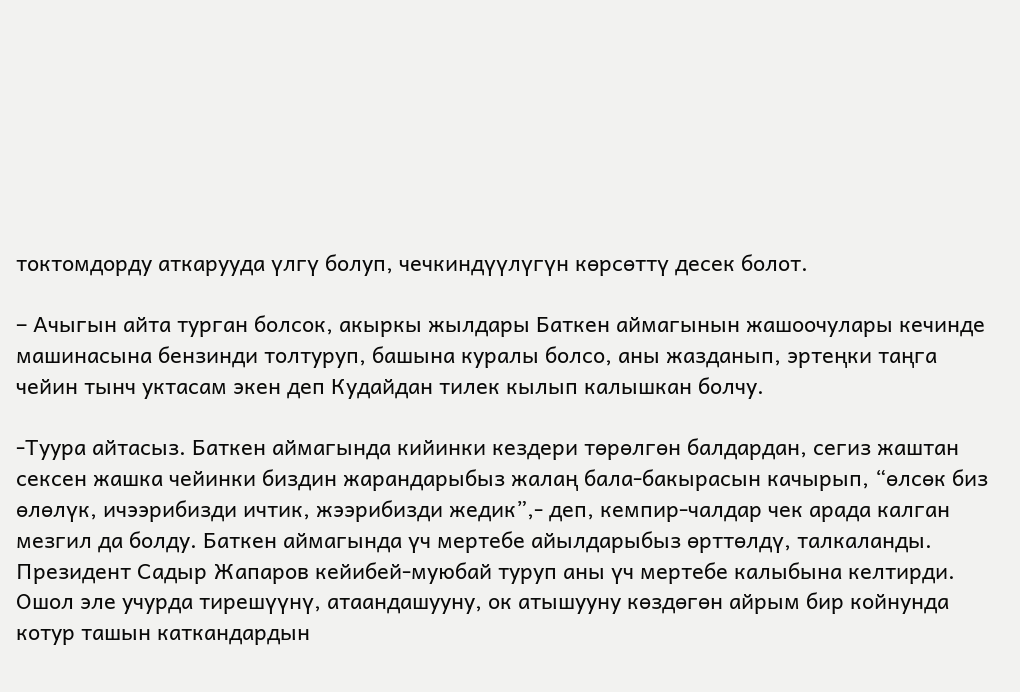токтомдорду аткарууда үлгү болуп, чечкиндүүлүгүн көрсөттү десек болот.

– Ачыгын айта турган болсок, акыркы жылдары Баткен аймагынын жашоочулары кечинде машинасына бензинди толтуруп, башына куралы болсо, аны жазданып, эртеңки таңга чейин тынч уктасам экен деп Кудайдан тилек кылып калышкан болчу.

-Туура айтасыз. Баткен аймагында кийинки кездери төрөлгөн балдардан, сегиз жаштан сексен жашка чейинки биздин жарандарыбыз жалаң бала-бакырасын качырып, “өлсөк биз өлөлүк, ичээрибизди ичтик, жээрибизди жедик”,- деп, кемпир-чалдар чек арада калган мезгил да болду. Баткен аймагында үч мертебе айылдарыбыз өрттөлдү, талкаланды. Президент Садыр Жапаров кейибей-муюбай туруп аны үч мертебе калыбына келтирди. Ошол эле учурда тирешүүнү, атаандашууну, ок атышууну көздөгөн айрым бир койнунда котур ташын каткандардын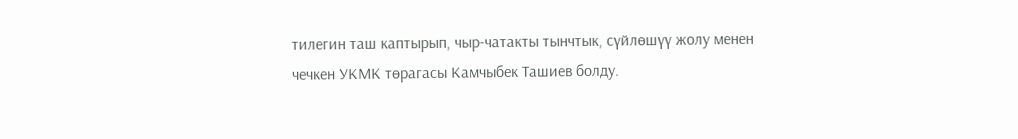тилегин таш каптырып, чыр-чатакты тынчтык, сүйлөшүү жолу менен чечкен УКМК төрагасы Камчыбек Ташиев болду.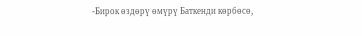-Бирок өздөрү өмүрү Баткенди көрбөсө,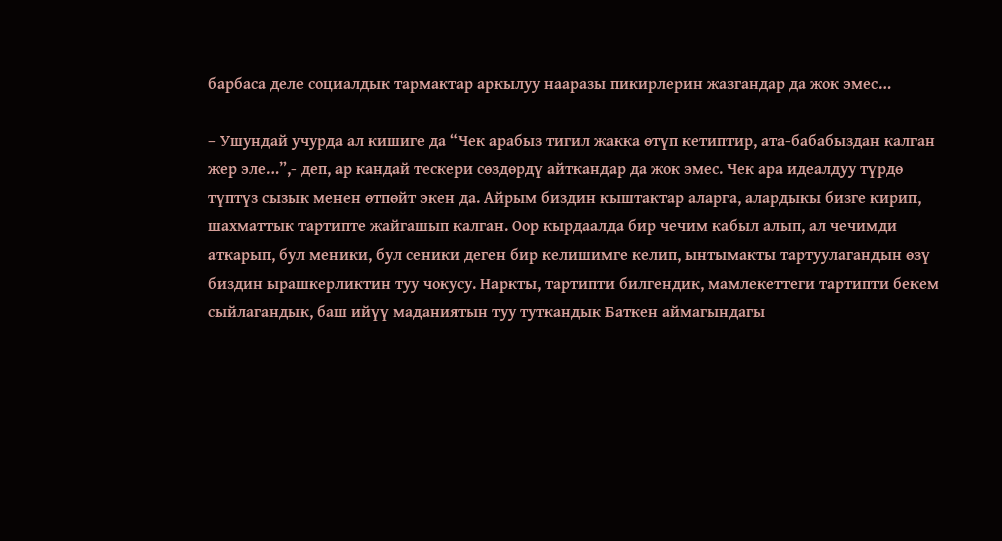барбаса деле социалдык тармактар аркылуу нааразы пикирлерин жазгандар да жок эмес…

– Ушундай учурда ал кишиге да “Чек арабыз тигил жакка өтүп кетиптир, ата-бабабыздан калган жер эле…”,- деп, ар кандай тескери сөздөрдү айткандар да жок эмес. Чек ара идеалдуу түрдө түптүз сызык менен өтпөйт экен да. Айрым биздин кыштактар аларга, алардыкы бизге кирип, шахматтык тартипте жайгашып калган. Оор кырдаалда бир чечим кабыл алып, ал чечимди аткарып, бул меники, бул сеники деген бир келишимге келип, ынтымакты тартуулагандын өзү биздин ырашкерликтин туу чокусу. Наркты, тартипти билгендик, мамлекеттеги тартипти бекем сыйлагандык, баш ийүү маданиятын туу туткандык Баткен аймагындагы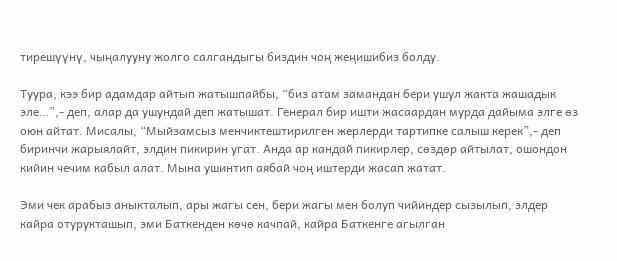тирешүүнү, чыңалууну жолго салгандыгы биздин чоң жеңишибиз болду.

Туура, кээ бир адамдар айтып жатышпайбы, “биз атам замандан бери ушул жакта жашадык эле…”,- деп, алар да ушундай деп жатышат. Генерал бир ишти жасаардан мурда дайыма элге өз оюн айтат. Мисалы, “Мыйзамсыз менчиктештирилген жерлерди тартипке салыш керек”,- деп биринчи жарыялайт, элдин пикирин угат. Анда ар кандай пикирлер, сөздөр айтылат, ошондон кийин чечим кабыл алат. Мына ушинтип аябай чоң иштерди жасап жатат.

Эми чек арабыз аныкталып, ары жагы сен, бери жагы мен болуп чийиндер сызылып, элдер кайра отурукташып, эми Баткенден көчө качпай, кайра Баткенге агылган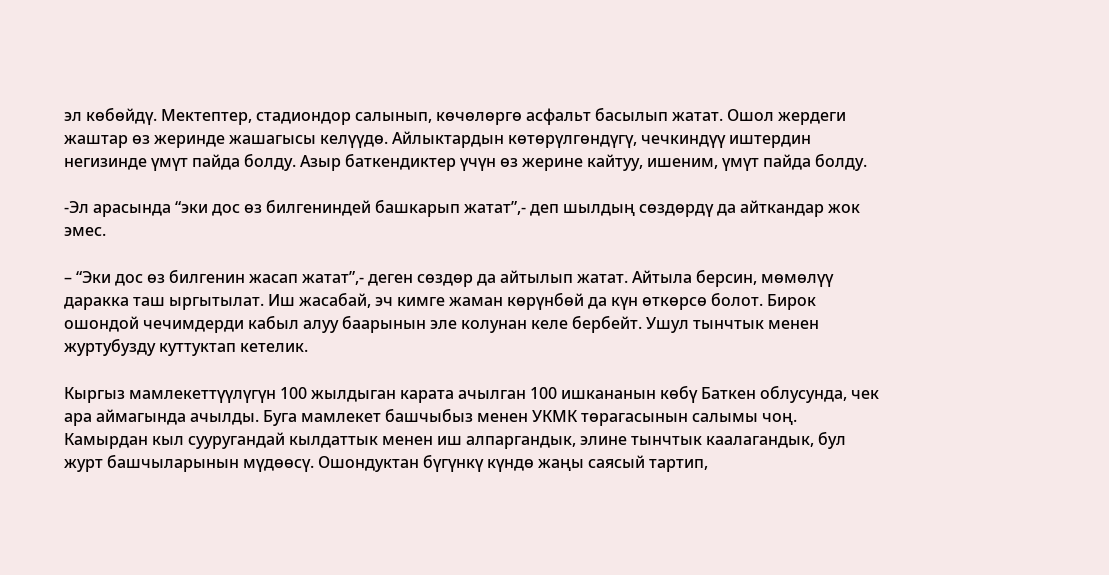эл көбөйдү. Мектептер, стадиондор салынып, көчөлөргө асфальт басылып жатат. Ошол жердеги жаштар өз жеринде жашагысы келүүдө. Айлыктардын көтөрүлгөндүгү, чечкиндүү иштердин негизинде үмүт пайда болду. Азыр баткендиктер үчүн өз жерине кайтуу, ишеним, үмүт пайда болду.

-Эл арасында “эки дос өз билгениндей башкарып жатат”,- деп шылдың сөздөрдү да айткандар жок эмес.

– “Эки дос өз билгенин жасап жатат”,- деген сөздөр да айтылып жатат. Айтыла берсин, мөмөлүү даракка таш ыргытылат. Иш жасабай, эч кимге жаман көрүнбөй да күн өткөрсө болот. Бирок ошондой чечимдерди кабыл алуу баарынын эле колунан келе бербейт. Ушул тынчтык менен журтубузду куттуктап кетелик.

Кыргыз мамлекеттүүлүгүн 100 жылдыган карата ачылган 100 ишкананын көбү Баткен облусунда, чек ара аймагында ачылды. Буга мамлекет башчыбыз менен УКМК төрагасынын салымы чоң. Камырдан кыл сууругандай кылдаттык менен иш алпаргандык, элине тынчтык каалагандык, бул журт башчыларынын мүдөөсү. Ошондуктан бүгүнкү күндө жаңы саясый тартип,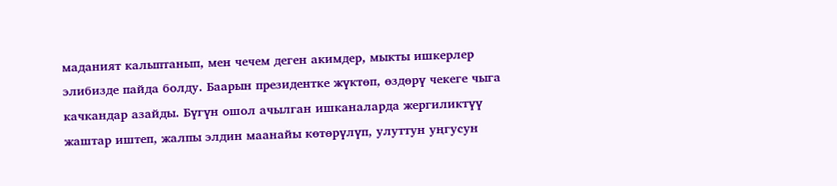маданият калыптанып, мен чечем деген акимдер, мыкты ишкерлер элибизде пайда болду. Баарын президентке жүктөп, өздөрү чекеге чыга качкандар азайды. Бүгүн ошол ачылган ишканаларда жергиликтүү жаштар иштеп, жалпы элдин маанайы көтөрүлүп, улуттун уңгусун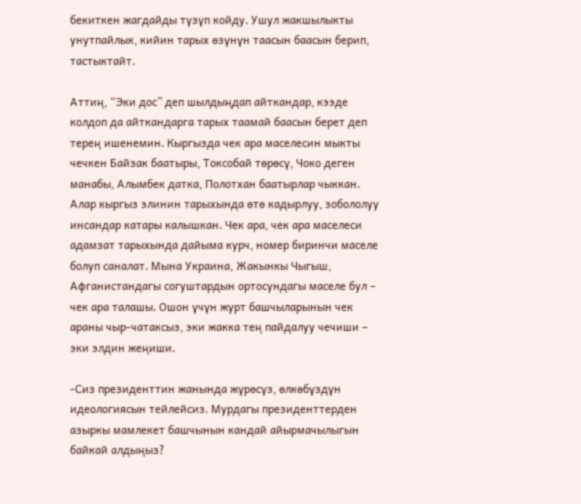бекиткен жагдайды түзүп койду. Ушул жакшылыкты унутпайлык, кийин тарых өзүнүн таасын баасын берип, тастыктайт.

Аттиң, “Эки дос” деп шылдыңдап айткандар, кээде колдоп да айткандарга тарых таамай баасын берет деп терең ишенемин. Кыргызда чек ара маселесин мыкты чечкен Байзак баатыры, Токсобай төрөсү, Чоко деген манабы, Алымбек датка, Полотхан баатырлар чыккан. Алар кыргыз элинин тарыхында өтө кадырлуу, зобололуу инсандар катары калышкан. Чек ара, чек ара маселеси адамзат тарыхында дайыма курч, номер биринчи маселе болуп саналат. Мына Украина, Жакынкы Чыгыш, Афганистандагы согуштардын ортосундагы маселе бул – чек ара талашы. Ошон үчүн журт башчыларынын чек араны чыр-чатаксыз, эки жакка тең пайдалуу чечиши – эки элдин жеңиши.

-Сиз президенттин жанында жүрөсүз, өлкөбүздүн идеологиясын тейлейсиз. Мурдагы президенттерден азыркы мамлекет башчынын кандай айырмачылыгын байкай алдыңыз?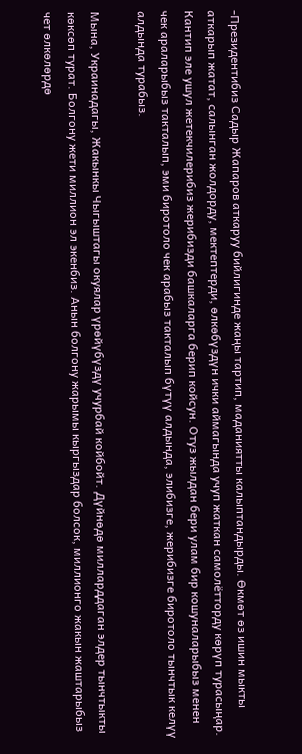-Президентибиз Садыр Жапаров аткаруу бийлигинде жаңы тартип, маданиятты калыптандырды. Өкмөт өз ишин мыкты аткарып жатат, салынган жолдорду, мектептерди, өлкөбүздүн ички аймагында учуп жаткан самолётторду көрүп турасыңар. Кантип эле ушул жетекчилерибиз жерибизди башкаларга берип койсун. Отуз жылдан бери улам бир кошуналарыбыз менен чек араларыбыз такталып, эми биротоло чек арабыз такталып бүтүү алдында, элибизге, жерибизге биротоло тынчтык келүү алдында турабыз.

Мына, Украинадагы, Жакынкы Чыгыштагы окуялар үрөйүбүздү учурбай койбойт. Дүйнөдө милларддаган элдер тынчтыкты көксөп турат. Болгону жети миллион эл экенбиз. Анын болгону жарымы кыргыздар болсок, миллионго жакын жаштарыбыз чет өлкөлөрдө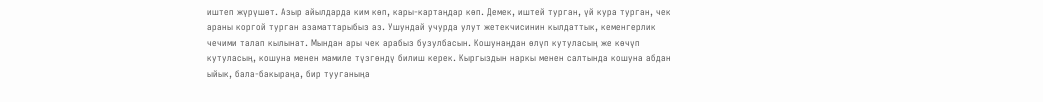иштеп жүрүшөт. Азыр айылдарда ким көп, кары-картаңдар көп. Демек, иштей турган, үй кура турган, чек араны коргой турган азаматтарыбыз аз. Ушундай учурда улут жетекчисинин кылдаттык, кеменгерлик чечими талап кылынат. Мындан ары чек арабыз бузулбасын. Кошунаңдан өлүп кутуласың же көчүп кутуласың, кошуна менен мамиле түзгөндү билиш керек. Кыргыздын наркы менен салтында кошуна абдан ыйык, бала-бакыраңа, бир тууганыңа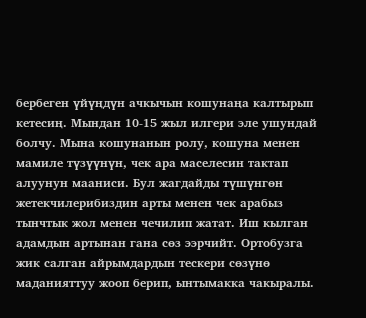бербеген үйүңдүн ачкычын кошунаңа калтырып кетесиң. Мындан 10-15 жыл илгери эле ушундай болчу. Мына кошунанын ролу, кошуна менен мамиле түзүүнүн, чек ара маселесин тактап алуунун мааниси. Бул жагдайды түшүнгөн жетекчилерибиздин арты менен чек арабыз тынчтык жол менен чечилип жатат. Иш кылган адамдын артынан гана сөз ээрчийт. Ортобузга жик салган айрымдардын тескери сөзүнө маданияттуу жооп берип, ынтымакка чакыралы.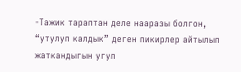-Тажик тараптан деле нааразы болгон, “утулуп калдык” деген пикирлер айтылып жаткандыгын угуп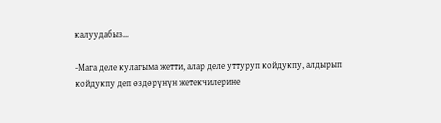калуудабыз…

-Мага деле кулагыма жетти, алар деле уттуруп койдукпу, алдырып койдукпу деп өздөрүнүн жетекчилерине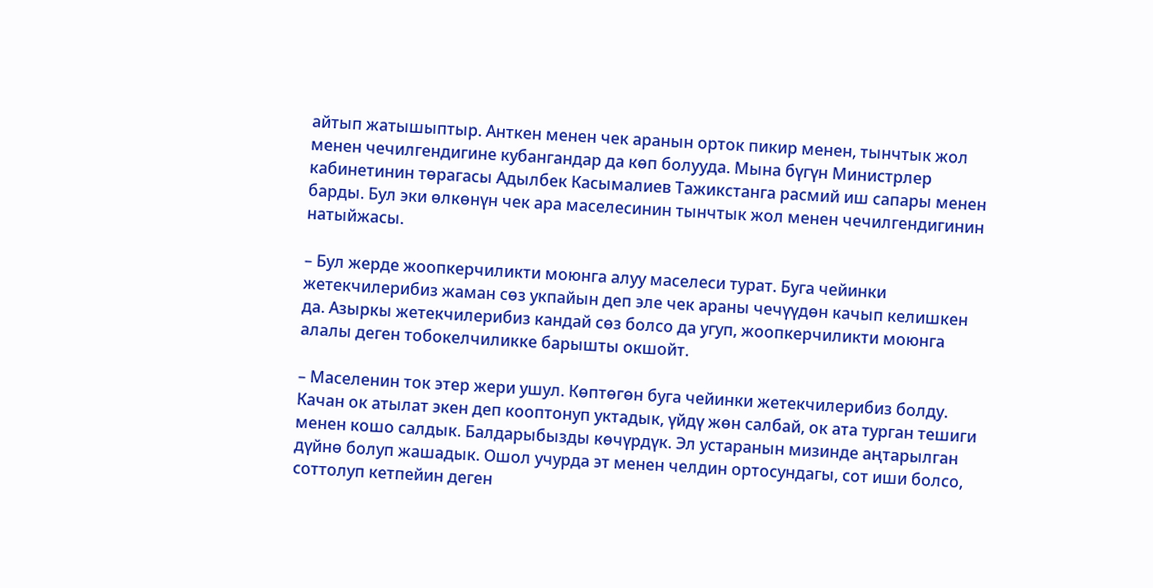айтып жатышыптыр. Анткен менен чек аранын орток пикир менен, тынчтык жол менен чечилгендигине кубангандар да көп болууда. Мына бүгүн Министрлер кабинетинин төрагасы Адылбек Касымалиев Тажикстанга расмий иш сапары менен барды. Бул эки өлкөнүн чек ара маселесинин тынчтык жол менен чечилгендигинин натыйжасы.

– Бул жерде жоопкерчиликти моюнга алуу маселеси турат. Буга чейинки жетекчилерибиз жаман сөз укпайын деп эле чек араны чечүүдөн качып келишкен да. Азыркы жетекчилерибиз кандай сөз болсо да угуп, жоопкерчиликти моюнга алалы деген тобокелчиликке барышты окшойт.

– Маселенин ток этер жери ушул. Көптөгөн буга чейинки жетекчилерибиз болду. Качан ок атылат экен деп кооптонуп уктадык, үйдү жөн салбай, ок ата турган тешиги менен кошо салдык. Балдарыбызды көчүрдүк. Эл устаранын мизинде аңтарылган дүйнө болуп жашадык. Ошол учурда эт менен челдин ортосундагы, сот иши болсо, соттолуп кетпейин деген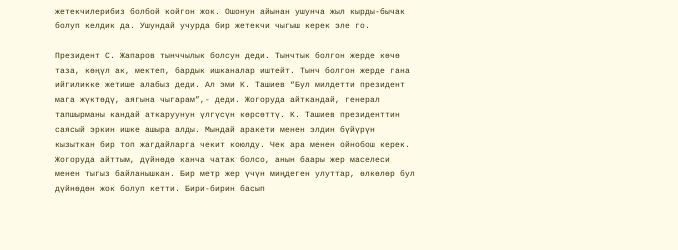жетекчилерибиз болбой койгон жок. Ошонун айынан ушунча жыл кырды-бычак болуп келдик да. Ушундай учурда бир жетекчи чыгыш керек эле го.

Президент С. Жапаров тынччылык болсун деди. Тынчтык болгон жерде көчө таза, көңүл ак, мектеп, бардык ишканалар иштейт. Тынч болгон жерде гана ийгиликке жетише алабыз деди. Ал эми К. Ташиев “Бул милдетти президент мага жүктөдү, аягына чыгарам”,- деди. Жогоруда айткандай, генерал тапшырманы кандай аткаруунун үлгүсүн көрсөттү. К. Ташиев президенттин саясый эркин ишке ашыра алды. Мындай аракети менен элдин бүйүрүн кызыткан бир топ жагдайларга чекит коюлду. Чек ара менен ойнобош керек. Жогоруда айттым, дүйнөдө канча чатак болсо, анын баары жер маселеси менен тыгыз байланышкан. Бир метр жер үчүн миңдеген улуттар, өлкөлөр бул дүйнөдөн жок болуп кетти. Бири-бирин басып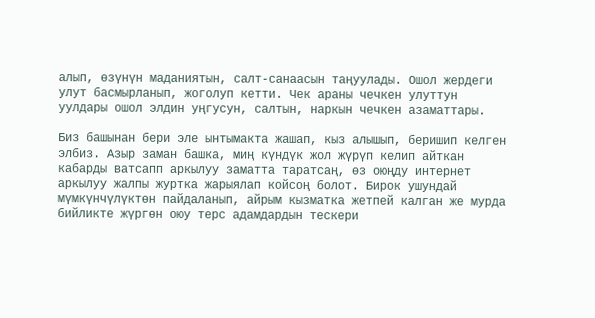алып, өзүнүн маданиятын, салт-санаасын таңуулады. Ошол жердеги улут басмырланып, жоголуп кетти. Чек араны чечкен улуттун уулдары ошол элдин уңгусун, салтын, наркын чечкен азаматтары.

Биз башынан бери эле ынтымакта жашап, кыз алышып, беришип келген элбиз. Азыр заман башка, миң күндүк жол жүрүп келип айткан кабарды ватсапп аркылуу заматта таратсаң, өз оюңду интернет аркылуу жалпы журтка жарыялап койсоң болот. Бирок ушундай мүмкүнчүлүктөн пайдаланып, айрым кызматка жетпей калган же мурда бийликте жүргөн оюу терс адамдардын тескери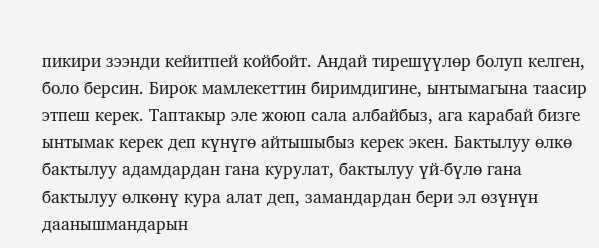пикири зээнди кейитпей койбойт. Андай тирешүүлөр болуп келген, боло берсин. Бирок мамлекеттин биримдигине, ынтымагына таасир этпеш керек. Таптакыр эле жоюп сала албайбыз, ага карабай бизге ынтымак керек деп күнүгө айтышыбыз керек экен. Бактылуу өлкө бактылуу адамдардан гана курулат, бактылуу үй-бүлө гана бактылуу өлкөнү кура алат деп, замандардан бери эл өзүнүн даанышмандарын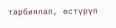тарбиялап, өстүрүп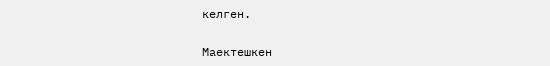келген.

Маектешкен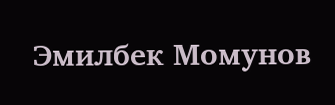Эмилбек Момунов